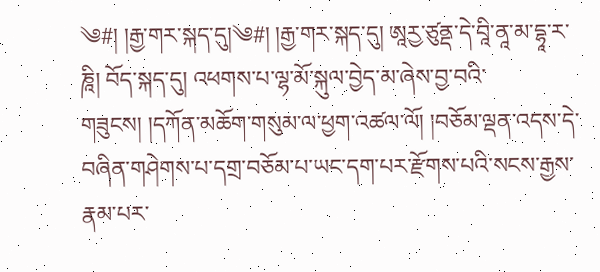༄#། །རྒྱ་གར་སྐད་དུ།༄#། །རྒྱ་གར་སྐད་དུ། ཨཱརྱ་ཙུནྡ་དེ་བཱི་ནཱ་མ་དྷཱ་ར་ཎཱི། བོད་སྐད་དུ། འཕགས་པ་ལྷ་མོ་སྐུལ་བྱེད་མ་ཞེས་བྱ་བའི་གཟུངས། །དཀོན་མཆོག་གསུམ་ལ་ཕྱག་འཚལ་ལོ། །བཅོམ་ལྡན་འདས་དེ་བཞིན་གཤེགས་པ་དགྲ་བཅོམ་པ་ཡང་དག་པར་རྫོགས་པའི་སངས་རྒྱས་རྣམ་པར་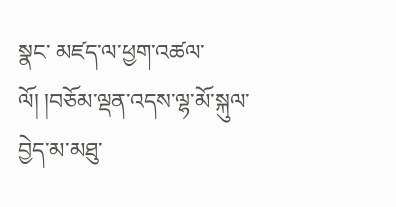སྣང་ མཛད་ལ་ཕྱག་འཚལ་ལོ། །བཅོམ་ལྡན་འདས་ལྷ་མོ་སྐུལ་བྱེད་མ་མཐུ་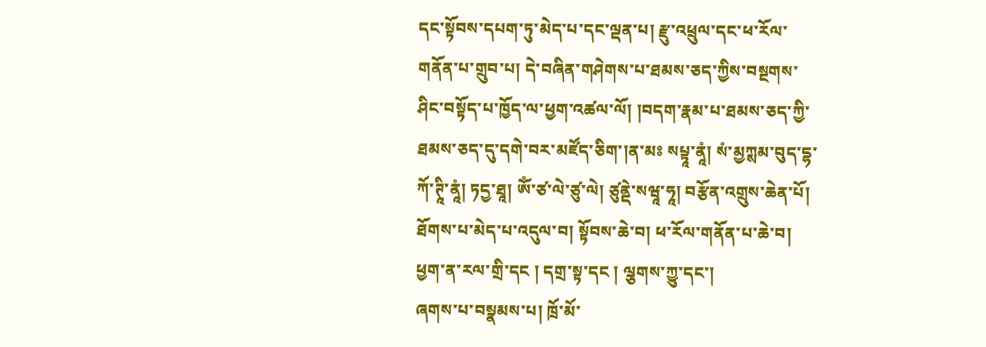དང་སྟོབས་དཔག་ཏུ་མེད་པ་དང་ལྡན་པ། རྫུ་འཕྲུལ་དང་ཕ་རོལ་གནོན་པ་གྲུབ་པ། དེ་བཞིན་གཤེགས་པ་ཐམས་ཅད་ཀྱིས་བསྔགས་ཤིང་བསྟོད་པ་ཁྱོད་ལ་ཕྱག་འཚལ་ལོ། །བདག་རྣམ་པ་ཐམས་ཅད་ཀྱི་ ཐམས་ཅད་དུ་དགེ་བར་མཛོད་ཅིག་།ན་མཿ སཔྟཱ་ནཱཾ། སཾ་མྱཀྶམ་བུད་དྷ་ཀོ་ཊཱི་ནཱཾ། ཏདྱ་ཐཱ། ཨོཾ་ཙ་ལེ་ཙུ་ལེ། ཙུནྡེ་སཝཱ་ཧཱ། བརྩོན་འགྲུས་ཆེན་པོ། ཐོགས་པ་མེད་པ་འདུལ་བ། སྟོབས་ཆེ་བ། ཕ་རོལ་གནོན་པ་ཆེ་བ། ཕྱག་ན་རལ་གྲི་དང ། དགྲ་སྟ་དང ། ལྕགས་ཀྱུ་དང་།
ཞགས་པ་བསྣམས་པ། ཁྲོ་མོ་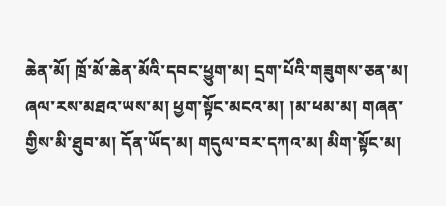ཆེན་མོ། ཁྲོ་མོ་ཆེན་མོའི་དབང་ཕྱུག་མ། དྲག་པོའི་གཟུགས་ཅན་མ། ཞལ་རས་མཐའ་ཡས་མ། ཕྱག་སྟོང་མངའ་མ། །མ་ཕམ་མ། གཞན་གྱིས་མི་ཐུབ་མ། དོན་ཡོད་མ། གདུལ་བར་དཀའ་མ། མིག་སྟོང་མ།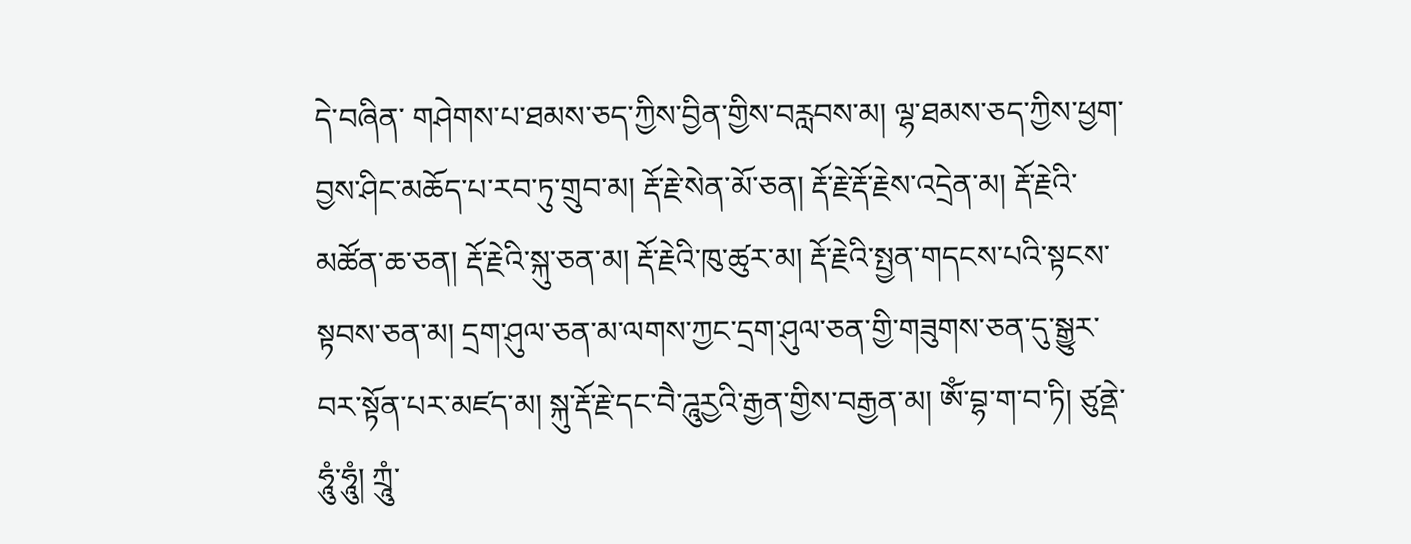དེ་བཞིན་ གཤེགས་པ་ཐམས་ཅད་ཀྱིས་བྱིན་གྱིས་བརླབས་མ། ལྷ་ཐམས་ཅད་ཀྱིས་ཕྱག་བྱས་ཤིང་མཆོད་པ་རབ་ཏུ་གྲུབ་མ། རྡོ་རྗེ་སེན་མོ་ཅན། རྡོ་རྗེ་རྡོ་རྗེས་འདྲེན་མ། རྡོ་རྗེའི་མཚོན་ཆ་ཅན། རྡོ་རྗེའི་སྐུ་ཅན་མ། རྡོ་རྗེའི་ཁུ་ཚུར་མ། རྡོ་རྗེའི་སྤྱན་གདངས་པའི་སྟངས་སྟབས་ཅན་མ། དྲག་ཤུལ་ཅན་མ་ལགས་ཀྱང་དྲག་ཤུལ་ཅན་གྱི་གཟུགས་ཅན་དུ་སྒྱུར་བར་སྟོན་པར་མཛད་མ། སྐུ་རྡོ་རྗེ་དང་བཻ་ཌཱུརྱའི་རྒྱན་གྱིས་བརྒྱན་མ། ཨོཾ་བྷ་ག་བ་ཏི། ཙུནྡེ་ཧཱུཾ་ཧཱུཾ། ཀྲཱུཾ་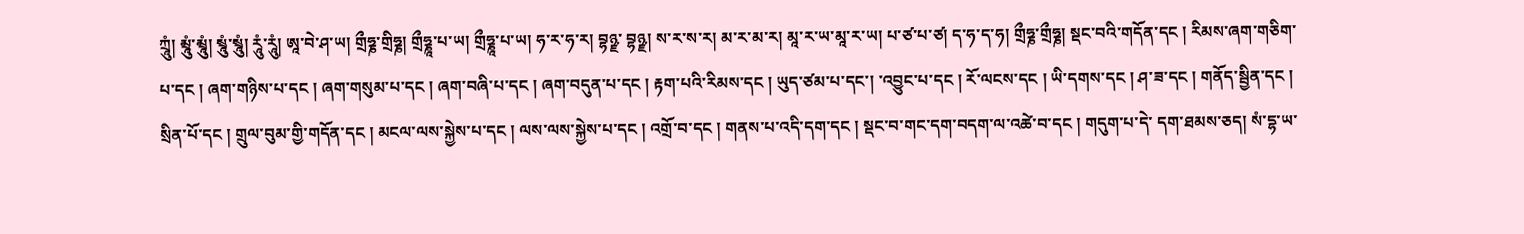ཀྲཱུཾ། མྲཱུཾ་མྲཱུཾ། སྲཱུཾ་སྲཱུཾ། རཱུཾ་རཱུཾ། ཨཱ་བེ་ཤ་ཡ། གྲྀཧྞ་གྲིཧྞ། གྲྀཧྞཱ་པ་ཡ། གྲྀཧྞཱ་པ་ཡ། ཧ་ར་ཧ་ར། བྷཉྫ་ བྷཉྫ། ས་ར་ས་ར། མ་ར་མ་ར། མཱ་ར་ཡ་མཱ་ར་ཡ། པ་ཙ་པ་ཙ། ད་ཧ་ད་ཧ། གྲྀཧྞ་གྲྀཧྞ། སྡང་བའི་གདོན་དང ། རིམས་ཞག་གཅིག་པ་དང ། ཞག་གཉིས་པ་དང ། ཞག་གསུམ་པ་དང ། ཞག་བཞི་པ་དང ། ཞག་བདུན་པ་དང ། རྟག་པའི་རིམས་དང ། ཡུད་ཙམ་པ་དང་། ་འབྱུང་པ་དང ། རོ་ལངས་དང ། ཡི་དགས་དང ། ཤ་ཟ་དང ། གནོད་སྦྱིན་དང ། སྲིན་པོ་དང ། གྲུལ་བུམ་གྱི་གདོན་དང ། མངལ་ལས་སྐྱེས་པ་དང ། ལས་ལས་སྐྱེས་པ་དང ། འགྲོ་བ་དང ། གནས་པ་འདི་དག་དང ། སྡང་བ་གང་དག་བདག་ལ་འཚེ་བ་དང ། གདུག་པ་དེ་ དག་ཐམས་ཅད། སཾ་དྷ་ཡ་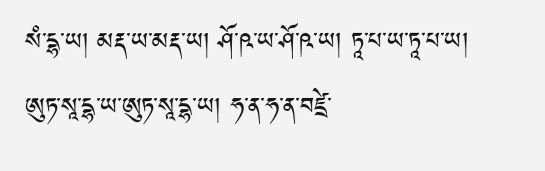སཾ་དྷ་ཡ། མརྡ་ཡ་མརྡ་ཡ། ཤོ་ཥ་ཡ་ཤོ་ཥ་ཡ། ཏཱ་པ་ཡ་ཏཱ་པ་ཡ། ཨུཏ་སཱ་དྷ་ཡ་ཨུཏ་སཱ་དྷ་ཡ། ཧ་ན་ཧ་ན་བཛྲེ་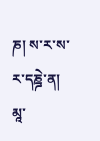ཎ། ས་ར་ས་ར་དཎྜེ་ན། མཱ་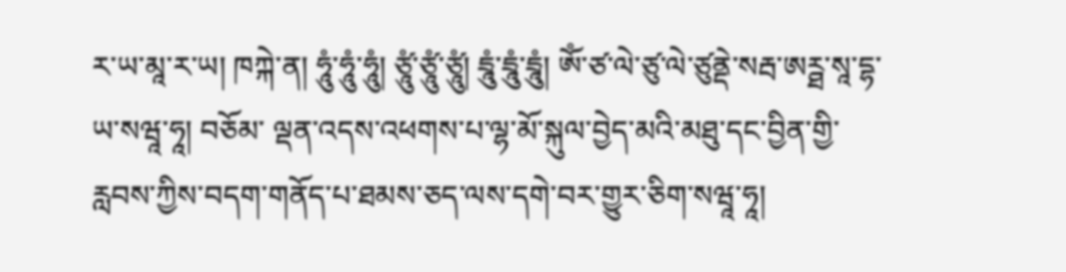ར་ཡ་མཱ་ར་ཡ། ཁཀྐེ་ན། ཧཱུཾ་ཧཱུཾ་ཧཱུཾ། ཙཱུཾ་ཙཱུཾ་ཙཱུཾ། དྲཱུཾ་དྲཱུཾ་དྲཱུཾ། ཨོཾ་ཙ་ལེ་ཙུ་ལེ་ཙུནྡེ་སརྦ་ཨཪྠ་སཱ་དྷ་ཡ་སཝཱ་ཧཱ། བཅོམ་ ལྡན་འདས་འཕགས་པ་ལྷ་མོ་སྐུལ་བྱེད་མའི་མཐུ་དང་བྱིན་གྱི་རླབས་ཀྱིས་བདག་གནོད་པ་ཐམས་ཅད་ལས་དགེ་བར་གྱུར་ཅིག་སཝཱ་ཧཱ།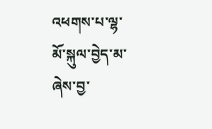འཕགས་པ་ལྷ་མོ་སྐུལ་བྱེད་མ་ཞེས་བྱ་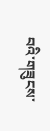བའི་གཟུངས་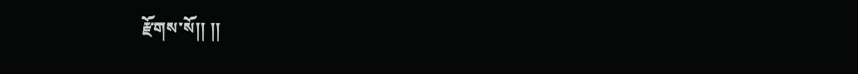རྫོགས་སོ།། །།